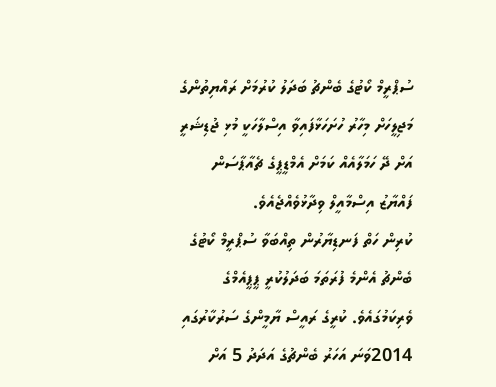ސުޕްރީމް ކޯޓުގެ ބެންޗު ބަދަލު ކުރުމަށް ރައްޔިތުންގެ މަޖިލީހަށް މިހާރު ހުށަހަޅާފައިވާ އިސްލާހަކީ މުޅި ޖުޑިޝަރީ އަށް ދޭ ހަމަލާއެއް ކަމަށް އެމްޑީޕީގެ ޗެއާޕާސަން ފައްޔާޒު އިސްމާއީލް ވިދާޅުވެއްޖެއެވެ.
ކުރިން ހަތް ފަނޑިޔާރުން ތިއްބަވާ ސުޕްރީމް ކޯޓުގެ ބެންޗު އެންމެ ފުރަތަމަ ބަދަލުކުރީ ޕީޕީއެމްގެ ވެރިކަމުގައެވެ. ކުރީގެ ރައީސް ޔާމީންގެ ސަރުކާރުގައި 2014ވަނަ އަހަރު ބެންޗުގެ އަދަދު 5 އަށް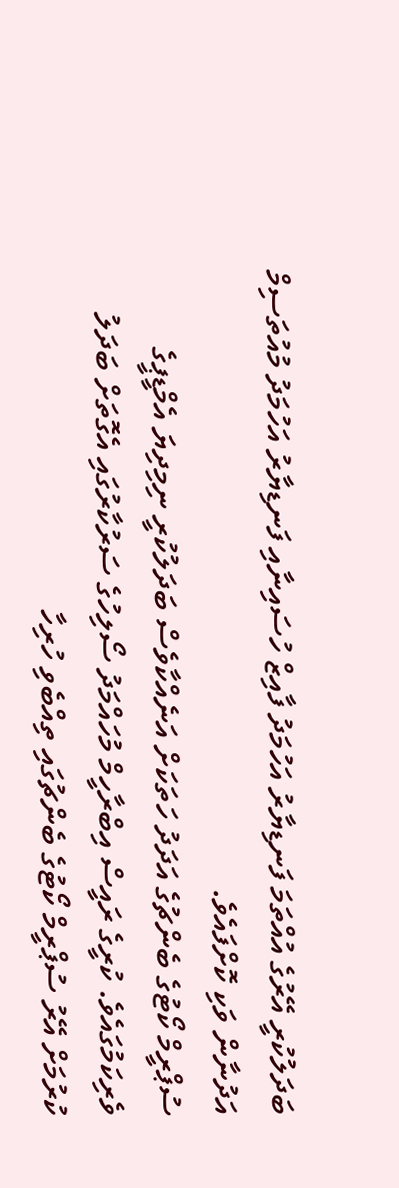ބަދަލުކުރީ އޭރުގެ އުއްތަމަ ފަނޑިޔާރު އަހުމަދު ފާއިޒް ހުސައިނާއި ފަނޑިޔާރު އަހުމަދު މުއުތަސިމް އަދުނާން ވަކި ކޮށްފައެވެ.
ސުޕްރީމް ކޯޓުގެ ބެންޗުގެ އަދަދު ހަތަކަށް އަނެއްކާވެސް ބަދަލުކުރީ ނިމިދިޔަ އެމްޑީޕީގެ ވެރިކަމުގައެވެ. ކުރީގެ ރައީސް އިބްރާހީމް މުހައްމަދު ސޯލިހުގެ ސަރުކާރުގައި އެގޮތަށް ބަދަލު ކުރުމަށް އޭރު ސުޕްރީމް ކޯޓުގެ ބެންޗުގައި ތިއްބެވި ހުރިހާ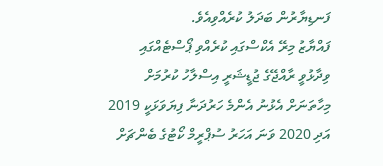ފަނޑިޔާރުން ބަދަލު ކުރެއްވިއެވެ.
ފައްޔާޒު މިރޭ އެކްސްގައި ކުރެއްވި ޕޯސްޓެއްގައި ވިދާޅުވީ ރާއްޖޭގެ ޖުޑީޝަރީ އިސްލާހު ކުރުމަށް މިހާތަނަށް އެޅުނު އެންމެ ހަރުދަނާ ފިޔަވަޅަކީ 2019 އަދި 2020 ވަނަ އަހަރު ސުޕްރީމް ކޯޓުގެ ބެންޗަށް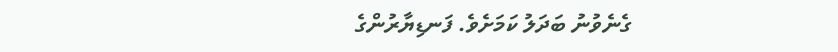ގެނެވުނު ބަދަލު ކަމަށެވެ. ފަނޑިޔާރުންގެ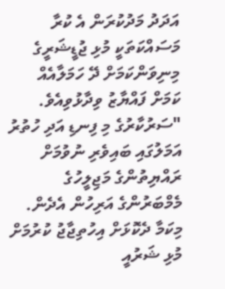އަދަދު މަދުކުރަން އެ ކުރާ މަސައްކަތަކީ މުޅި ޖުޑީޝަރީގެ މިނިވަންކަމަށް ދޭ ހަމަލާއެއް ކަމަށް ފައްޔާޒު ވިދާޅުވިއެވެ.
"ސަރުކާރުގެ މި ފިނޑި އަދި ހުތުރު އަމަލުގައި ބައިވެރި ނުވުމަށް ރައްޔިތުންގެ މަޖިލީހުގެ މެމްބަރުންގެ އަރިހުން އެދެން. މިކަމާ ދެކޮޅަށް އިހުތިޖާޖު ކުރުމަށް މުޅި ޝަރުއީ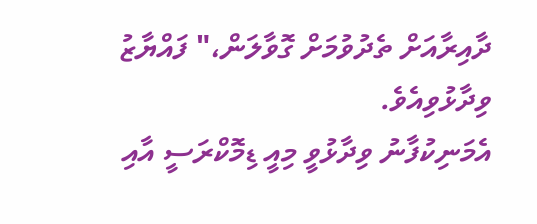ދާއިރާއަށް ތެދުވުމަށް ގޮވާލަން،" ފައްޔާޒު ވިދާޅުވިއެވެ.
އެމަނިކުފާނު ވިދާޅުވީ މިއީ ޑިމޮކްރަސީ އާއި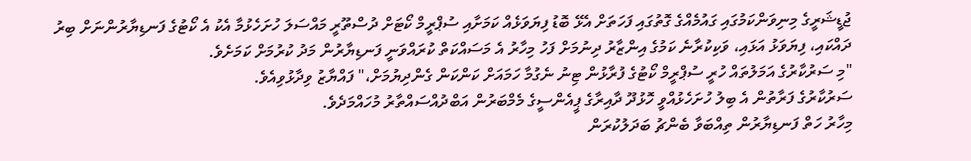ޖުޑީޝަރީގެ މިނިވަންކަމުގައި ގައުމެއްގެ ގޮތުގައި ފަހަތަށް އެޅޭ ބޮޑު ފިޔަވަޅެއް ކަމަށާއި ސުޕްރީމް ކޯޓަށް ދުސްތޫރީ މައްސަލަ ހުށަހެޅުމާ އެކު އެ ކޯޓުގެ ފަނޑިޔާރުންނަށް ބިރު ދައްކައި، ފިޔަވަޅު އަޅައި، ވަކިކުރާނެ ކަމުގެ އިންޒާރު ދިނުމަށް ފަހު މިހާރު އެ މަސައްކަތް ކުރައްވަނީ ފަނޑިޔާރުން މަދު ކުރުމަށް ކަމަށެވެ.
"މި ސަރުކާރުގެ އަމަލުތައް ހުރީ ސުޕްރީމް ކޯޓުގެ ފުރާޅުން ޓިނު ނެގުމާ ހަމައަށް ކަންކަން ގެންދިޔުމަށް،" ފައްޔާޒު ވިދާޅުވިއެވެ.
ސަރުކާރުގެ ފަރާތުން އެ ބިލު ހުށަހެޅުއްވީ ހޮޅުދޫ ދާއިރާގެ ޕީއެންސީގެ މެމްބަރުން އަބްދުއްސައްތާރު މުހައްމަދެވެ.
މިހާރު ހަތް ފަނޑިޔާރުން ތިއްބަވާ ބެންޗު ބަދަލުކުރަން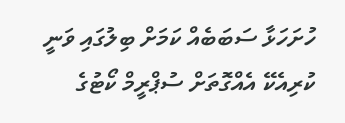ހުށަހަޅާ ސަބަބެއް ކަމަށް ބިލުގައި ވަނީ ކުރިއެކޭ އެއްގޮތަށް ސުޕްރީމް ކޯޓުގެ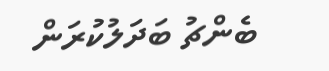ބެންޗު ބަދަލުކުރަން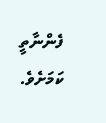ފެންނާތީ ކަމަށެވެ.